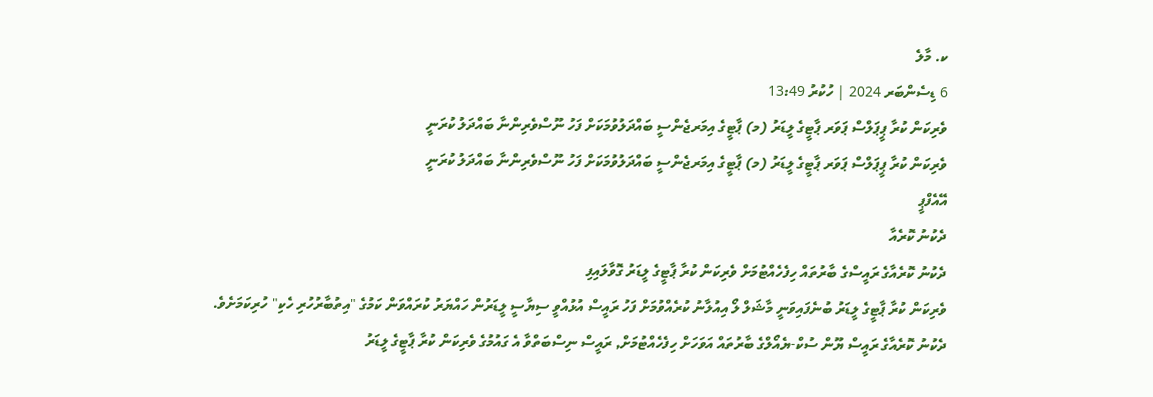ކ. މާލެ
6 ޑިސެންބަރ 2024 | ހުކުރު 13:49
ވެރިކަން ކުރާ ޕީޕަލްސް ޕަވަރ ޕާޓީގެ ލީޑަރު (މ) ޕާޓީގެ އިމަރޖެންސީ ބައްދަލުވުމަކަށް ފަހު ނޫސްވެރިންނާ ބައްދަލު ކުރަނީ
ވެރިކަން ކުރާ ޕީޕަލްސް ޕަވަރ ޕާޓީގެ ލީޑަރު (މ) ޕާޓީގެ އިމަރޖެންސީ ބައްދަލުވުމަކަށް ފަހު ނޫސްވެރިންނާ ބައްދަލު ކުރަނީ
އޭއެފްޕީ
ދެކުނު ކޮރެއާ
ދެކުނު ކޮރެއާގެ ރައީސްގެ ބާރުތައް ހިފެހެއްޓުމަށް ވެރިކަން ކުރާ ޕާޓީގެ ލީޑަރު ގޮވާލައިފި
ވެރިކަން ކުރާ ޕާޓީގެ ލީޑަރު ބުނެފައިވަނީ މާޝަލް ލޯ އިއުލާނު ކުރެއްވުމަށް ފަހު ރައީސް އުޅުއްވީ ސިޔާސީ ލީޑަރުން ހައްޔަރު ކުރައްވަން ކަމުގެ "އިތުބާރުހުރި ހެކި" ހުރިކަމަށެވެ.
ދެކުނު ކޮރެއާގެ ރައީސް ޔޫން ސުކް-ޔެއޯލްގެ ބާރުތައް އަވަހަށް ހިފެހެއްޓުމަށް, ރައީސް ނިސްބަތްވާ އެ ގައުމުގެ ވެރިކަން ކުރާ ޕާޓީގެ ލީޑަރު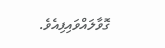ގޮވާލައްވައިފިއެވެ.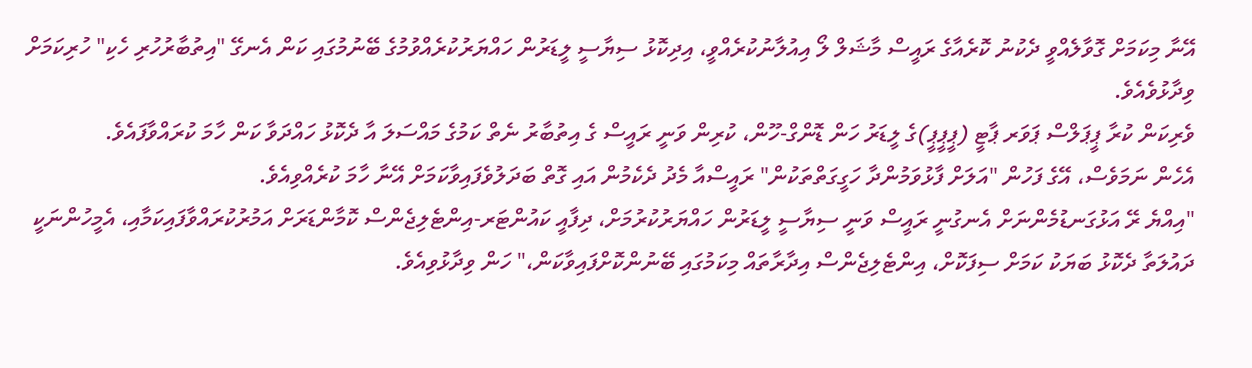އޭނާ މިކަމަށް ގޮވާލެއްވީ ދެކުނު ކޮރެއާގެ ރައީސް މާޝަލް ލޯ އިއުލާނުކުރެއްވީ، އިދިކޮޅު ސިޔާސީ ލީޑަރުން ހައްޔަރުކުރެއްވުމުގެ ބޭނުމުގައި ކަން އެނގޭ "އިތުބާރުހުރި ހެކި" ހުރިކަމަށް ވިދާޅުވެއެވެ.
ވެރިކަން ކުރާ ޕީޕަލްސް ޕަވަރ ޕާޓީ (ޕީޕީޕީ)ގެ ލީޑަރު ހަން ޑޮންގް-ހޫން، ކުރިން ވަނީ ރައީސް ގެ އިތުބާރު ނެތް ކަމުގެ މައްސަލަ އާ ދެކޮޅު ހައްދަވާ ކަން ހާމަ ކުރައްވާފައެވެ.
އެހެން ނަމަވެސް، އޭގެ ފަހުން "އަލަށް ފާޅުވަމުންދާ ހަގީގަތްތަކުން" ރައީސްއާ މެދު ދެކެމުން އައި ގޮތް ބަދަލުވެފައިވާކަމަށް އޭނާ ހާމަ ކުރެއްވިއެވެ.
"އިއްޔެ ރޭ އަޅުގަނޑުމެންނަށް އެނގުނީ ރައީސް ވަނީ ސިޔާސީ ލީޑަރުން ހައްޔަރުކުރުމަށް، ދިފާއީ ކައުންޓަރ-އިންޓެލިޖެންސް ކޮމާންޑަރަށް އަމުރުކުރައްވާފައިކަމާއި، އެމީހުންނަކީ ދައުލަތާ ދެކޮޅު ބަޔަކު ކަމަށް ސިފަކޮށް، އިންޓެލިޖެންސް އިދާރާތައް މިކަމުގައި ބޭނުންކޮށްފައިވާކަން،" ހަން ވިދާޅުވިއެވެ.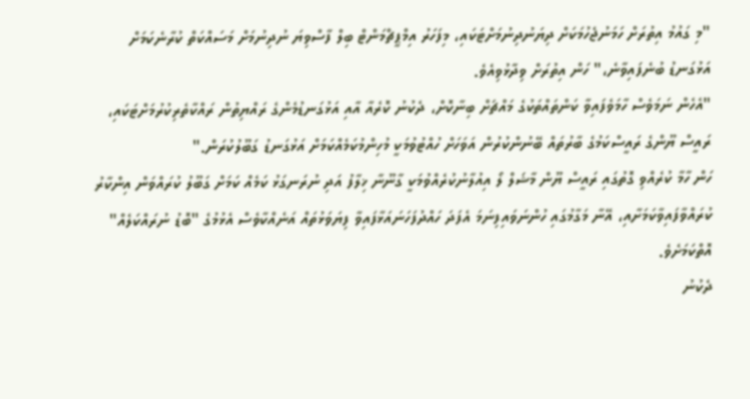"މި ގައުމު އިތުރަށް ހަމަނުޖެހުމަކަށް ދިޔަނުދިނުމަށްޓަކައި، މިފަހަރު އިމްޕީޗްމަންޓް ބިލް ފާސްވިޔަ ނުދިނުމަށް މަސައްކަތް ކުރާނެކަމަށް އަޅުގަނޑު ބުނެފައިވާނެ،" ހަން އިތުރަށް ވިދާޅުވިއެވެ.
"އެހެން ނަމަވެސް ހާމަވެފައިވާ ކަންތައްތަކުގެ މައްޗަށް ބިނާކޮށް، ދެކުނު ކޮރެއާ އާއި އަޅުގަނޑުމެންގެ ރައްޔިތުން ރައްކާތެރިކުރުމަށްޓަކައި، ރައީސް ޔޫންގެ ރައީސްކަމުގެ ބާރުތައް ބޭނުންކުރުން އަވަހަށް ހުއްޓުވުމަކީ މުހިންމުކަމެއްކަމަށް އަޅުގަނޑު ގަބޫލުކުރަން."
ހަން ހާމާ ކުރެއްވި ގޮތުގައި ރައީސް ޔޫން މާޝަލް ލޯ އިއުލާނުކުރެއްވުމަކީ ގާނޫނާ ޚިލާފު އަދި ނުރަނގަޅު ކަމެއް ކަމަށް ގަބޫލު ކުރައްވަން އިންކާރު ކުރައްވާފައިވާކަމަށާއި، އޭނާ މަގާމުގައި ހުންނަވައިފިނަމަ އެފަދަ ހައްދުފަހަނައަޅާފައިވާ ފިޔަވަޅުތައް އަނެއްކާވެސް އެޅުމުގެ "ބޮޑު ނުރައްކަލެއް" އޮތްކަމަށެވެ.
ދެކުނު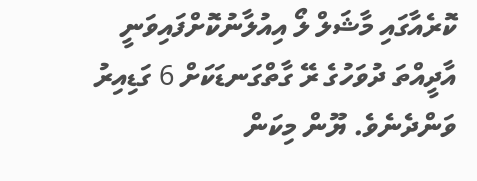ކޮރެއާގައި މާޝަލް ލޯ އިއުލާނުކޮށްފައިވަނީ އާދީއްތަ ދުވަހުގެ ރޭ ގާތްގަނޑަކަށް 6 ގަޑިއިރު ވަންދެނެވެ. ޔޫން މިކަން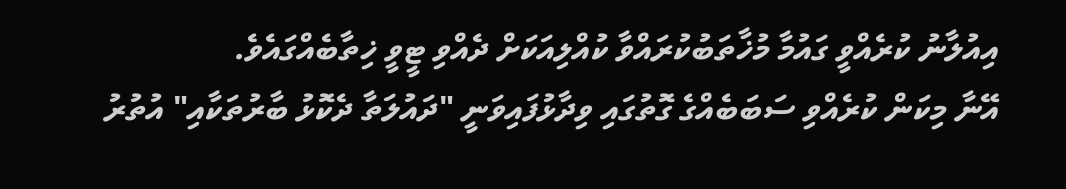އިއުލާނު ކުރެއްވީ ގައުމާ މުޚާތަބުކުރައްވާ ކުއްލިއަކަށް ދެއްވި ޓީވީ ޚިތާބެއްގައެވެ.
އޭނާ މިކަން ކުރެއްވި ސަބަބެއްގެ ގޮތުގައި ވިދާޅުފައިވަނީ "ދައުލަތާ ދެކޮޅު ބާރުތަކާއި" އުތުރު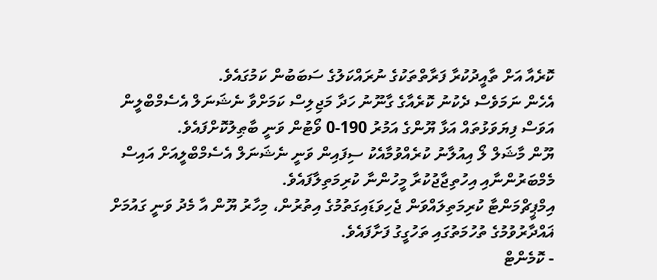ކޮރެއާ އަށް ތާއީދުކުރާ ފަރާތްތަކުގެ ނުރައްކަލުގެ ސަބަބުން ކަމުގައެވެ.
އެހެން ނަމަވެސް ދެކުނު ކޮރެއާގެ ގާނޫނު ހަދާ މަޖިލިސް ކަމަށްވާ ނެޝަނަލް އެސެމްބްލީން އަވަސް ފިޔަވަޅުތައް އަޅާ ޔޫންގެ އަމުރު 190-0 ވޯޓުން ވަނީ ބާޠިލުކޮށްފައެވެ.
ޔޫން މާޝަލް ލޯ އިއުލާނު ކުރެއްވުމާއެކު ސިފައިން ވަނީ ނެޝަނަލް އެސެމްބްލީއަށް އައިސް މެމްބަރުންނާއި އިހުތިޖާޖުކުރާ މީހުންނާ ކުރިމަތިލާފައެވެ.
އިމްޕީޗްމަންޓާ ކުރިމަތިލައްވަން ޖެހިވަޑައިގަތުމުގެ އިތުރުން، މިހާރު ޔޫން އާ މެދު ވަނީ ގައުމަށް ޣައްދާރުވުމުގެ ތުހުމަތުގައި ތަހުގީގު ފަށާފައެވެ.
- ކޮމެންޓް